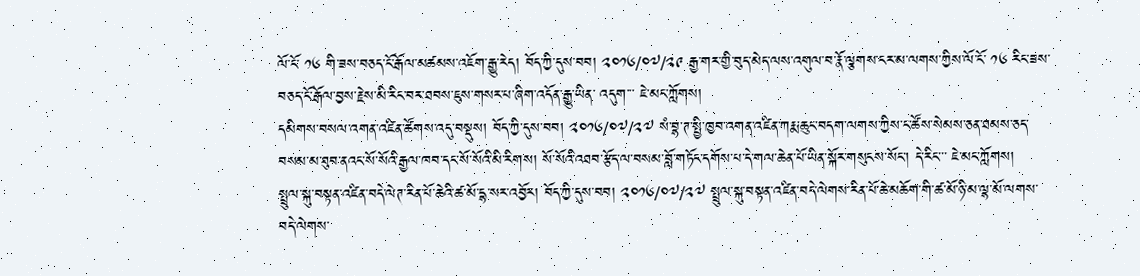ལོ་ངོ་ ༡༦ གི་ཟས་བཅད་ངོ་རྒོལ་མཚམས་འཇོག་རྒྱུ་རེད། བོད་ཀྱི་དུས་བབ། ༢༠༡༦/༠༧/༢༩ རྒྱ་གར་གྱི་བུད་མེད་ལས་འགུལ་བ་རྣོ་ལྕགས་ངར་མ་ལགས་ཀྱིས་ལོ་ངོ་ ༡༦ རིང་ཟས་བཅད་ངོ་རྒོལ་བྱས་རྗེས་མི་རིང་བར་ཐབས་ཇུས་གསར་པ་ཞིག་འདོན་རྒྱུ་ཡིན་ འདུག་་་ ཇེ་མང་ཀློགས།
དམིགས་བསལ་འགན་འཛིན་ཚོགས་འདུ་བསྡུས། བོད་ཀྱི་དུས་བབ། ༢༠༡༦/༠༧/༢༧ སཾ་བྷ་ཊ་སྤྱི་ཁྱབ་འགན་འཛིན་ཀརྨ་ཆུང་བདག་ལགས་ཀྱིས་ང་ཚོས་སེམས་ཅན་ཐམས་ཅད་བསམ་མ་ཐུབ་ནའང་སོ་སོའི་རྒྱལ་ཁབ་དང་སོ་སོའི་མི་རིགས། སོ་སོའི་འཐབ་རྩོད་ལ་བསམ་བློ་གཏོང་དགོས་པ་དེ་གལ་ཆེན་པོ་ཡིན་སྐོར་གསུངས་སོང་། དེ་རིང་་་ ཇེ་མང་ཀློགས།
སྤྲུལ་སྐུ་བསྟན་འཛིན་བདེ་ལེཊ་རིན་པོ་ཆེའི་ཚ་མོ་དྷ་སར་འབྱོར། བོད་ཀྱི་དུས་བབ། ༢༠༡༦/༠༧/༢༧ སྤྲུལ་སྐུ་བསྟན་འཛིན་བདེ་ལེགས་རིན་པོ་ཆེ་མཆོག་གི་ཚ་མོ་ཉི་མ་ལྷ་མོ་ལགས་བདེ་ལེགས་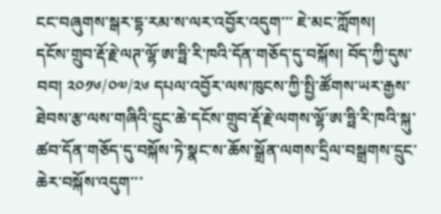ངང་བཞུགས་སྒར་དྷ་རམ་ས་ལར་འབྱོར་འདུག་་་ ཇེ་མང་ཀློགས།
དངོས་གྲུབ་རྡོ་རྗེ་ལཊ་ལྷོ་ཨ་ཧྥི་རི་ཁའི་དོན་གཅོད་དུ་བསྐོས། བོད་ཀྱི་དུས་བབ། ༢༠༡༦/༠༧/༢༦ དཔལ་འབྱོར་ལས་ཁུངས་ཀྱི་སྤྱི་ཚོགས་ཡར་རྒྱས་ཐེབས་རྩ་ལས་གཞིའི་དྲུང་ཆེ་དངོས་གྲུབ་རྡོ་རྗེ་ལགས་ལྷོ་ཨ་ཧྥི་རི་ཁའི་སྐུ་ཚབ་དོན་གཅོད་དུ་བསྐོས་ཏེ་སྣང་ས་ཆོས་སྒྲོན་ལགས་དྲིལ་བསྒྲགས་དྲུང་ཆེར་བསྐོས་འདུག་་་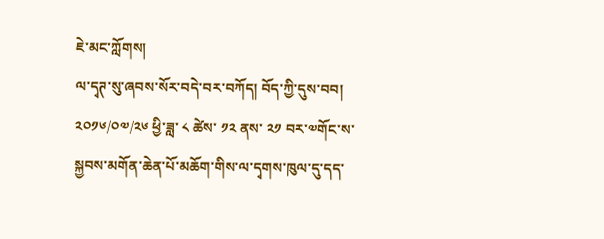ཇེ་མང་ཀློགས།
ལ་དྭཊ་སུ་ཞབས་སོར་བདེ་བར་བཀོད། བོད་ཀྱི་དུས་བབ། ༢༠༡༦/༠༧/༢༦ ཕྱི་ཟླ་ ༨ ཚེས་ ༡༢ ནས་ ༢༡ བར་༧གོང་ས་སྐྱབས་མགོན་ཆེན་པོ་མཆོག་གིས་ལ་དྭགས་ཁུལ་དུ་དད་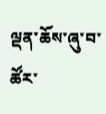ལྡན་ཆོས་ཞུ་བ་ཚོར་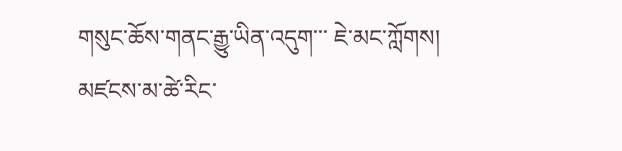གསུང་ཆོས་གནང་རྒྱུ་ཡིན་འདུག་་་ ཇེ་མང་ཀློགས།
མཛངས་མ་ཚེ་རིང་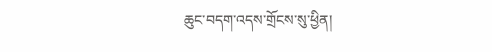ཆུང་བདག་འདས་གྲོངས་སུ་ཕྱིན།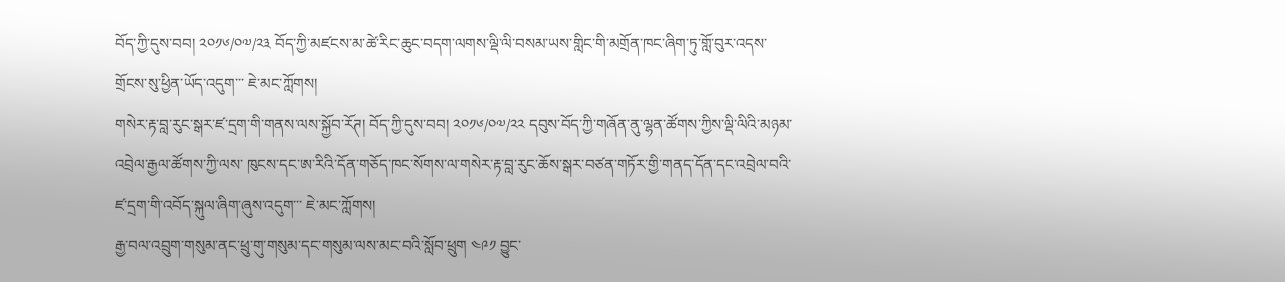བོད་ཀྱི་དུས་བབ། ༢༠༡༦/༠༧/༢༣ བོད་ཀྱི་མཛངས་མ་ཚེ་རིང་ཆུང་བདག་ལགས་ལྡི་ལི་བསམ་ཡས་གླིང་གི་མགྲོན་ཁང་ཞིག་ཏུ་གློ་བུར་འདས་གྲོངས་སུ་ཕྱིན་ཡོད་འདུག་་་ ཇེ་མང་ཀློགས།
གསེར་རྟ་བླ་རུང་སྒར་ཛ་དྲག་གི་གནས་ལས་སྐྱོབ་རོཊ། བོད་ཀྱི་དུས་བབ། ༢༠༡༦/༠༧/༢༢ དབུས་བོད་ཀྱི་གཞོན་ནུ་ལྷན་ཚོགས་ཀྱིས་ལྡི་ལིའི་མཉམ་འབྲེལ་རྒྱལ་ཚོགས་ཀྱི་ལས་ ཁུངས་དང་ཨ་རིའི་དོན་གཅོད་ཁང་སོགས་ལ་གསེར་རྟ་བླ་རུང་ཆོས་སྒར་བཙན་གཏོར་གྱི་གནད་དོན་དང་འབྲེལ་བའི་ཛ་དྲག་གི་འབོད་སྐུལ་ཞིག་ཞུས་འདུག་་་ ཇེ་མང་ཀློགས།
རྒྱ་བལ་འབྲུག་གསུམ་ནང་ཕྲུ་གུ་གསུམ་དང་གསུམ་ལས་མང་བའི་སློབ་ཕྲུག ༤༩༡ བྱུང་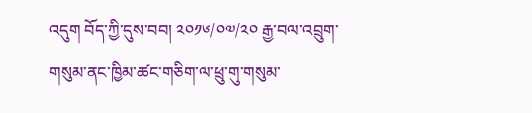འདུག བོད་ཀྱི་དུས་བབ། ༢༠༡༦/༠༧/༢༠ རྒྱ་བལ་འབྲུག་གསུམ་ནང་ཁྱིམ་ཚང་གཅིག་ལ་ཕྲུ་གུ་གསུམ་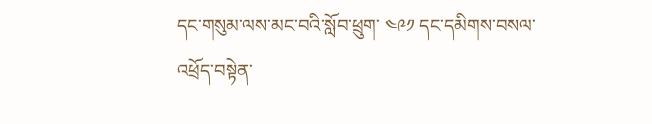དང་གསུམ་ལས་མང་བའི་སློབ་ཕྲུག་ ༤༩༡ དང་དམིགས་བསལ་འཕྲོད་བསྟེན་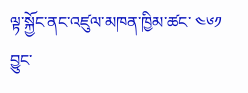ལྟ་སྐྱོང་ནང་འཛུལ་མཁན་ཁྱིམ་ཚང་ ༤༦༡ བྱུང་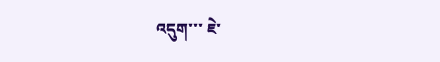འདུག་་་ ཇེ་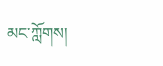མང་ཀློགས།